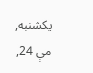یکشنبه, مې 24,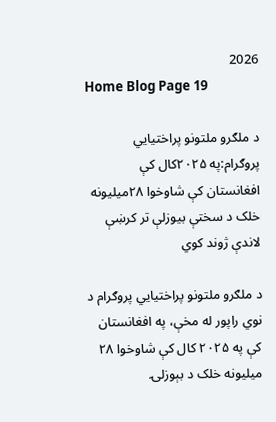2026
Home Blog Page 19

د ملګرو ملتونو پراختیايي پروګرام:په ۲۰۲۵کال کې افغانستان کې شاوخوا ۲۸میلیونه خلک د سختې بیوزلې تر کرښې لاندې ژوند کوي

د ملګرو ملتونو پراختیايي پروګرام د نوي راپور له مخې، په افغانستان کې په ۲۰۲۵ کال کې شاوخوا ۲۸ میلیونه خلک د بېوزلۍ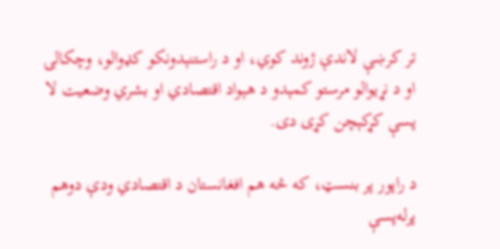تر کرښې لاندې ژوند کوي، او د راستنېدونکو کډوالو، وچکالۍ او د نړیوالو مرستو کمېدو د هېواد اقتصادي او بشري وضعیت لا پسې کړکېچن کړی دی.

د راپور پر بنسټ، که څه هم افغانستان د اقتصادي ودې دوهم پرله‌پسې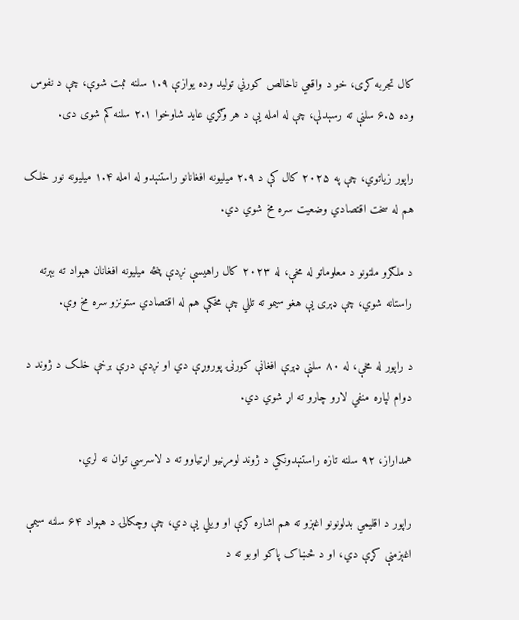کال تجربه کړی، خو د واقعي ناخالص کورني تولید وده یوازې ۱.۹ سلنه ثبت شوې، چې د نفوس وده ۶.۵ سلنې ته رسېدلې، چې له امله یې د هر وګړي عاید شاوخوا ۲.۱ سلنه کم شوی دی.

راپور زیاتوي، چې په ۲۰۲۵ کال کې د ۲.۹ میلیونه افغانانو راستنېدو له امله ۱.۴ میلیونه نور خلک هم له سخت اقتصادي وضعیت سره مخ شوي دي.

د ملګرو ملتونو د معلوماتو له مخې، له ۲۰۲۳ کال راهیسې نږدې پنځه میلیونه افغانان هېواد ته بېرته راستانه شوي، چې ډېری یې هغو سیمو ته تللي چې مخکې هم له اقتصادي ستونزو سره مخ وې.

د راپور له مخې، له ۸۰ سلنې ډېرې افغانې کورنۍ پوروړې دي او نږدې درې برخې خلک د ژوند د دوام لپاره منفي لارو چارو ته اړ شوي دي.

همداراز، ۹۲ سلنه تازه راستنېدونکي د ژوند لومړنیو اړتیاوو ته د لاسرسي توان نه لري.

راپور د اقلیمي بدلونونو اغېزو ته هم اشاره کړې او ویلي یې دي، چې وچکالۍ د هېواد ۶۴ سلنه سیمې اغېزمنې کړې دي، او د څښاک پاکو اوبو ته د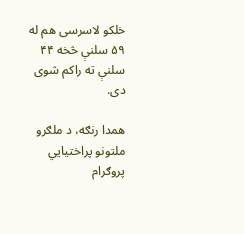خلکو لاسرسی هم له ۵۹ سلنې څخه ۴۴ سلنې ته راکم شوی دی.

همدا رنګه، د ملګرو ملتونو پراختیایي پروګرام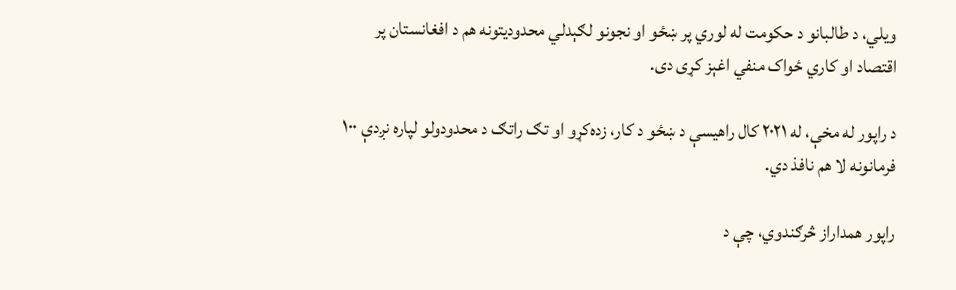ویلي، د طالبانو د حکومت له لوري پر ښځو او نجونو لګېدلي محدودیتونه هم د افغانستان پر اقتصاد او کاري ځواک منفي اغېز کړی دی.

د راپور له مخې، له ۲۰۲۱ کال راهیسې د ښځو د کار، زده‌کړو او تګ راتګ د محدودولو لپاره نږدې ۱۰۰ فرمانونه لا هم نافذ دي.

راپور همداراز څرګندوي، چې د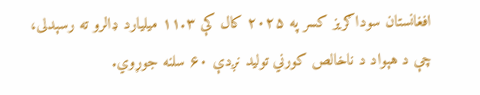افغانستان سوداګریز کسر په ۲۰۲۵ کال کې ۱۱.۳ میلیارد ډالرو ته رسېدلی، چې د هېواد د ناخالص کورني تولید نږدې ۶۰ سلنه جوړوي.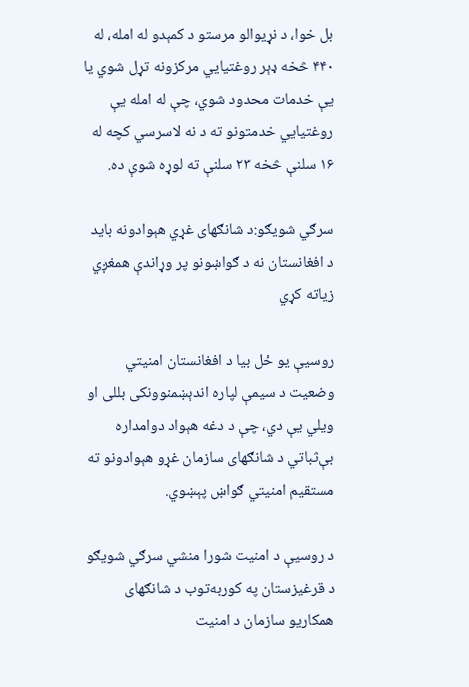بل خوا، د نړیوالو مرستو د کمېدو له امله، له ۴۴۰ څخه ډېر روغتیايي مرکزونه تړل شوي یا یې خدمات محدود شوي، چې له امله یې روغتیايي خدمتونو ته د نه لاسرسي کچه له ۱۶ سلنې څخه ۲۳ سلنې ته لوړه شوې ده.

سرګي شویګو:د شانګهای غړي هېوادونه باید د افغانستان نه د ګواښونو پر وړاندې همغږي زیاته کړي

روسیې یو ځل بیا د افغانستان امنیتي وضعیت د سیمې لپاره اندېښمنوونکی بللی او ویلي یې دي، چې د دغه هېواد دوامداره بې‌ثباتي د شانګهای سازمان غړو هېوادونو ته مستقیم امنیتي ګواښ پېښوي.

د روسیې د امنیت شورا منشي سرګي شویګو د قرغیزستان په کوربه‌توب د شانګهای همکاریو سازمان د امنیت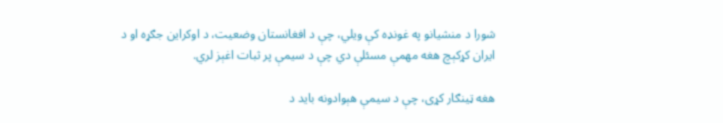شورا د منشیانو په غونډه کې ویلي، چې د افغانستان وضعیت، د اوکراین جګړه او د ایران کړکېچ هغه مهمې مسئلې دي چې د سیمې پر ثبات اغېز لري.

هغه ټینګار کړی، چې د سیمې هېوادونه باید د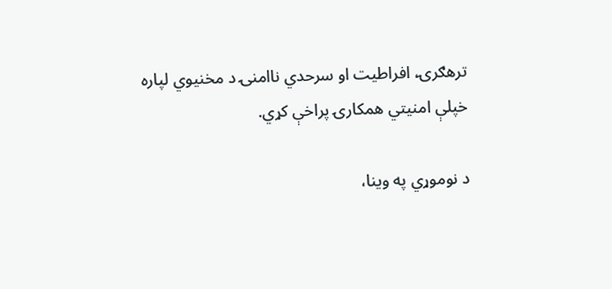ترهګرۍ، افراطیت او سرحدي ناامنۍ د مخنیوي لپاره خپلې امنیتي همکارۍ پراخې کړي.

د نوموړي په وینا،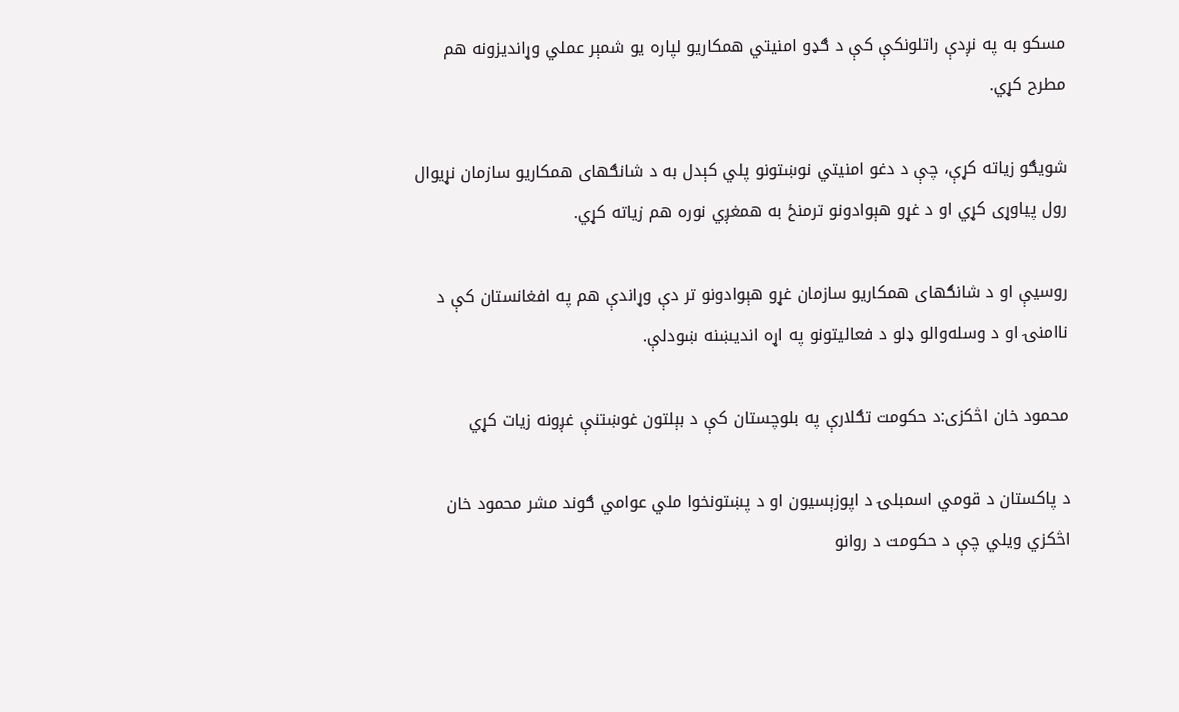مسکو به په نږدې راتلونکې کې د ګډو امنیتي همکاریو لپاره یو شمېر عملي وړاندیزونه هم مطرح کړي.

شویګو زیاته کړې، چې د دغو امنیتي نوښتونو پلي کېدل به د شانګهای همکاریو سازمان نړیوال رول پیاوړی کړي او د غړو هېوادونو ترمنځ به همغږي نوره هم زیاته کړي.

روسیې او د شانګهای همکاریو سازمان غړو هېوادونو تر دې وړاندې هم په افغانستان کې د ناامنۍ او د وسله‌والو ډلو د فعالیتونو په اړه اندیښنه ښودلې.

محمود خان اڅکزی:د حکومت تګلارې په بلوچستان کې د بېلتون غوښتنې غږونه زیات کړي

د پاکستان د قومي اسمبلۍ د اپوزېسیون او د پښتونخوا ملي عوامي ګوند مشر محمود خان اڅکزي ویلي چې د حکومت د روانو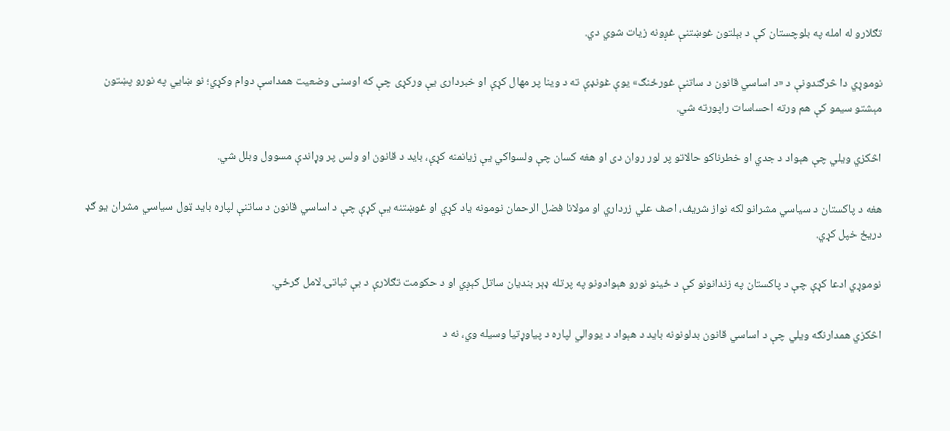تګلارو له امله په بلوچستان کې د بېلتون غوښتنې غږونه زیات شوي دي.

نوموړي دا څرګندونې د «د اساسي قانون د ساتنې غورځنګ» یوې غونډې ته د وینا پر مهال کړې او خبرداری یې ورکړی چې که اوسنی وضعیت همداسې دوام وکړي؛ نو ښايي په نورو پښتون مېشتو سیمو کې هم ورته احساسات راپورته شي.

اڅکزي ویلي چې هېواد د جدي او خطرناکو حالاتو پر لور روان دی او هغه کسان چې ولسواکي یې زیانمنه کړې، باید د قانون او ولس پر وړاندې مسوول وبلل شي.

هغه د پاکستان د سیاسي مشرانو لکه نواز شریف، اصف علي زرداري او مولانا فضل الرحمان نومونه یاد کړي او غوښتنه یې کړې چې د اساسي قانون د ساتنې لپاره باید ټول سیاسي مشران یو ګډ دریځ خپل کړي.

نوموړي ادعا کړې چې د پاکستان په زندانونو کې د ځینو نورو هېوادونو په پرتله ډېر بنديان ساتل کېږي او د حکومت تګلارې د بې ثباتۍ لامل ګرځي.

اڅکزي همدارنګه ویلي چې د اساسي قانون بدلونونه باید د هېواد د یووالي لپاره د پیاوړتیا وسیله وي، نه د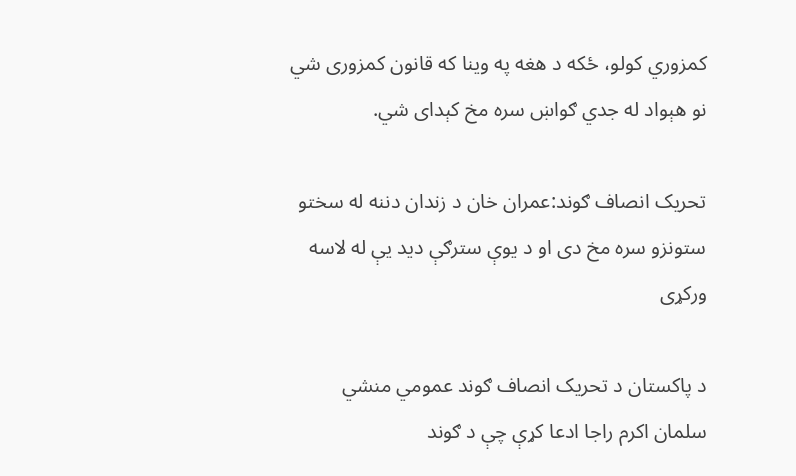کمزوري کولو، ځکه د هغه په وینا که قانون کمزوری شي نو هېواد له جدي ګواښ سره مخ کېدای شي.

تحریک انصاف ګوند:عمران خان د زندان دننه له سختو ستونزو سره مخ دی او د یوې سترګې دید یې له لاسه ورکړی

د پاکستان د تحریک انصاف ګوند عمومي منشي سلمان اکرم راجا ادعا کړې چې د ګوند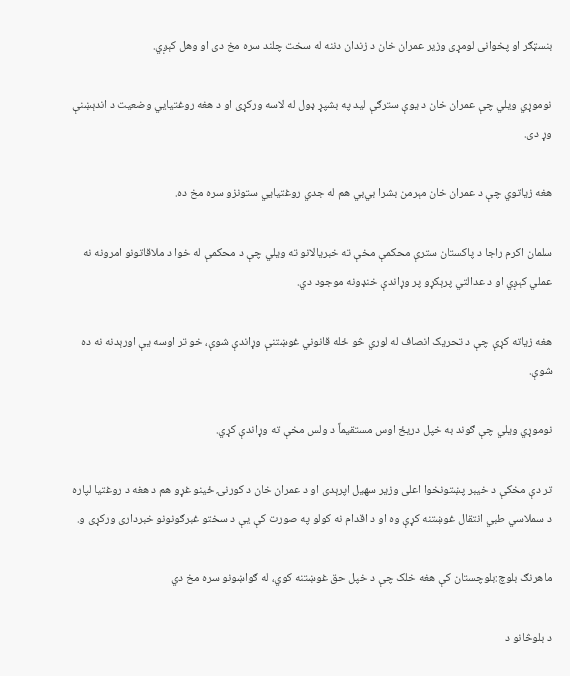بنسټګر او پخوانی لومړی وزیر عمران خان د زندان دننه له سخت چلند سره مخ دی او وهل کېږي.

نوموړي ویلي چې عمران خان د یوې سترګې لید په بشپړ ډول له لاسه ورکړی او د هغه روغتیايي وضعیت د اندېښنې وړ دی.

هغه زیاتوي چې د عمران خان مېرمن بشرا بي‌بي هم له جدي روغتیايي ستونزو سره مخ ده.

سلمان اکرم راجا د پاکستان سترې محکمې مخې ته خبریالانو ته ویلي چې د محکمې له خوا د ملاقاتونو امرونه نه عملي کېږي او د عدالتي پرېکړو پر وړاندې خنډونه موجود دي.

هغه زیاته کړې چې د تحریک انصاف له لوري څو ځله قانوني غوښتنې وړاندې شوې، خو تر اوسه یې اورېدنه نه ده شوې.

نوموړي ویلي چې ګوند به خپل دریځ اوس مستقیماً د ولس مخې ته وړاندې کړي.

تر دې مخکې د خیبر پښتونخوا اعلی وزیر سهيل اپرېدی او د عمران خان د کورنۍ ځینو غړو هم د هغه د روغتیا لپاره د سملاسي طبي انتقال غوښتنه کړې وه او د اقدام نه کولو په صورت کې یې د سختو غبرګونونو خبرداری ورکړی و.

ماهرنګ بلوچ:بلوچستان کې هغه خلک چې د خپل حق غوښتنه کوي، له ګواښونو سره مخ دي

د بلوڅانو د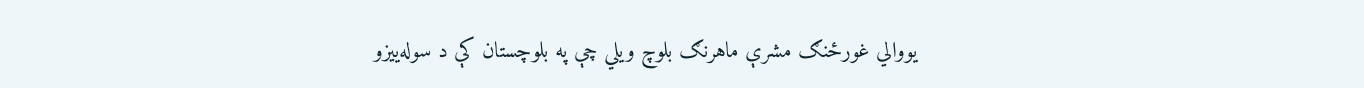یووالي غورځنګ مشرې ماهرنګ بلوچ ویلي چې په بلوچستان کې د سوله‌ییزو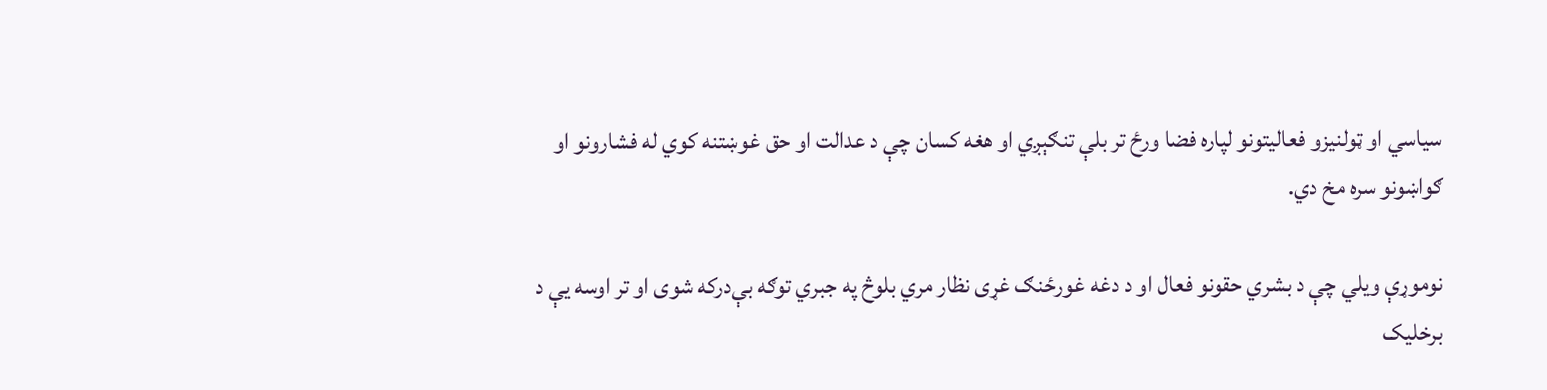سیاسي او ټولنیزو فعالیتونو لپاره فضا ورځ تر بلې تنګېږي او هغه کسان چې د عدالت او حق غوښتنه کوي له فشارونو او ګواښونو سره مخ دي.

نوموړې ویلي چې د بشري حقونو فعال او د دغه غورځنګ غړی نظار مري بلوڅ په جبري توګه بې‌درکه شوی او تر اوسه یې د برخلیک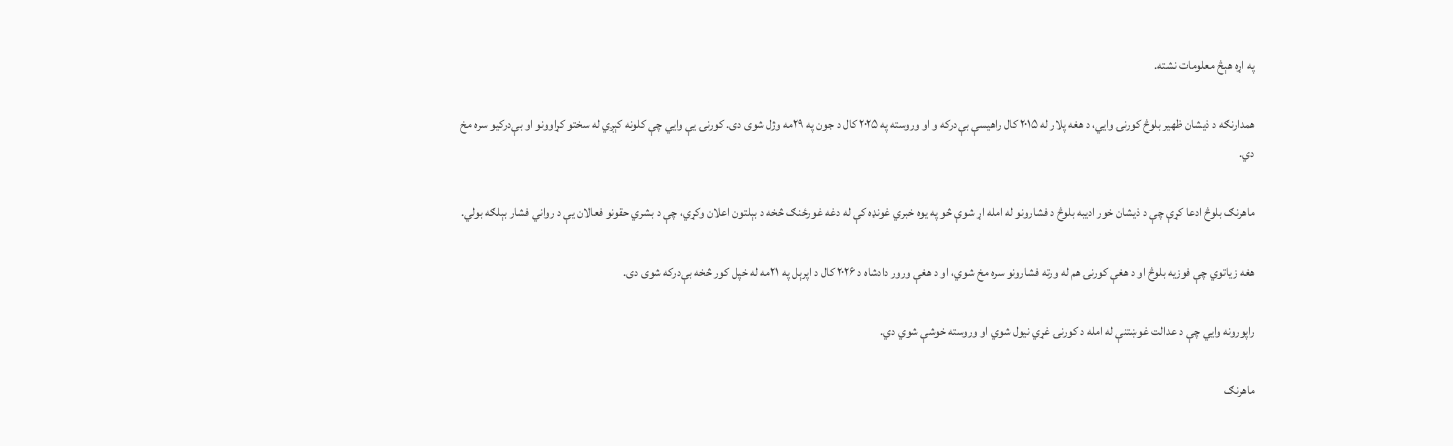په اړه هېڅ معلومات نشته.

همدارنګه د ذیشان ظهیر بلوڅ کورنۍ وايي، د هغه پلار له ۲۰۱۵ کال راهیسې بې‌درکه و او وروسته په ۲۰۲۵ کال د جون په ۲۹مه وژل شوی دی. کورنۍ یې وایي چې کلونه کېږي له سختو کړاوونو او بې‌درکیو سره مخ دي.

ماهرنګ بلوڅ ادعا کړې چې د ذیشان خور ادیبه بلوڅ د فشارونو له امله اړ شوې څو په یوه خبري غونډه کې له دغه غورځنګ څخه د بېلتون اعلان وکړي، چې د بشري حقونو فعالان یې د رواني فشار بېلګه بولي.

هغه زیاتوي چې فوزیه بلوڅ او د هغې کورنۍ هم له ورته فشارونو سره مخ شوي، او د هغې ورور دادشاه د ۲۰۲۶ کال د اپرېل په ۲۱مه له خپل کور څخه بې‌درکه شوی دی.

راپورونه وایي چې د عدالت غوښتنې له امله د کورنۍ غړي نیول شوي او وروسته خوشې شوي دي.

ماهرنګ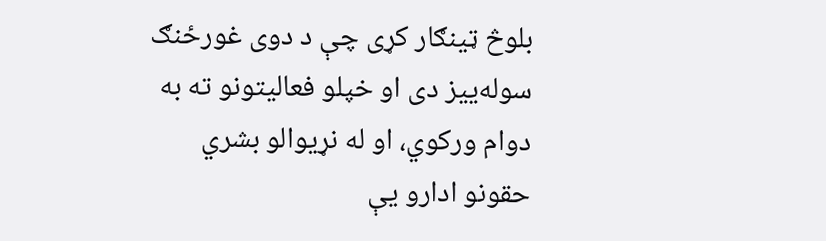بلوڅ ټینګار کړی چې د دوی غورځنګ سوله‌ییز دی او خپلو فعالیتونو ته به دوام ورکوي، او له نړیوالو بشري حقونو ادارو یې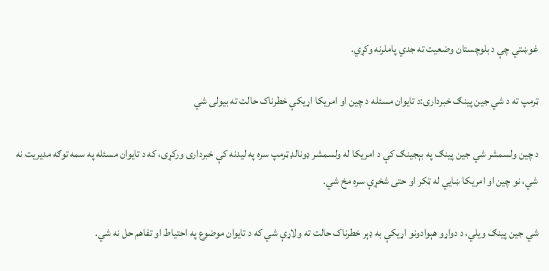غوښتي چې د بلوچستان وضعیت ته جدي پاملرنه وکړي.

ټرمپ ته د شي جین پینګ خبرداری:د تایوان مسئله د چین او امریکا اړیکې خطرناک حالت ته بیولی شي

د چین ولسمشر شي جین پینګ په بېجینګ کې د امریکا له ولسمشر ډونالډ ټرمپ سره په لیدنه کې خبرداری ورکړی، که د تایوان مسئله په سمه توګه مدیریت نه شي، نو چین او امریکا ښايي له ټکر او حتی شخړې سره مخ شي.

شي جین پینګ ویلي، د دواړو هېوادونو اړیکې به ډېر خطرناک حالت ته ولاړې شي که د تایوان موضوع په احتیاط او تفاهم حل نه شي.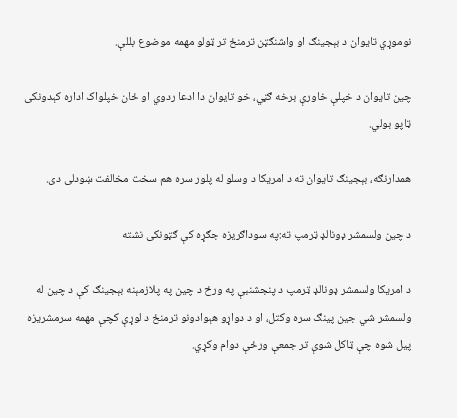نوموړي تایوان د بېجینګ او واشنګټن ترمنځ تر ټولو مهمه موضوع بللې.

چین تایوان د خپلې خاورې برخه ګڼي، خو تایوان دا ادعا ردوي او ځان خپلواک اداره کېدونکی ټاپو بولي.

همدارنګه، بېجینګ تایوان ته د امریکا د وسلو له پلور سره هم سخت مخالفت ښودلی دی.

د چین ولسمشر ‌ډو‌نالډ ټرمپ ته:په سوداګریزه جګړه کې ګټونکی نشته

د امریکا ولسمشر ډونالډ ټرمپ د پنجشنبې په ورځ د چین په پلازمېنه بېجینګ کې د چین له ولسمشر شي جین پینګ سره وکتل، او د دواړو هېوادونو ترمنځ د لوړې کچې مهمه سرمشریزه پیل شوه چې ټاکل شوې تر جمعې ورځې دوام وکړي.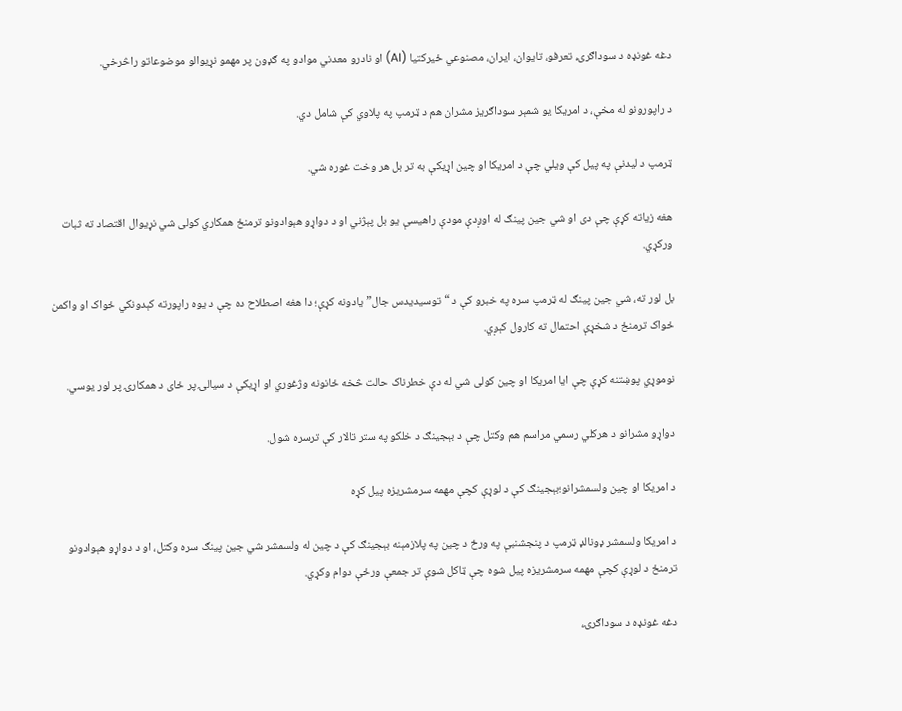دغه غونډه د سوداګرۍ، تعرفو، تایوان، ایران، مصنوعي ځیرکتیا (AI) او نادرو معدني موادو په ګډون پر مهمو نړیوالو موضوعاتو راڅرخي.

د راپورونو له مخې، د امریکا یو شمېر سوداګریز مشران هم د ټرمپ په پلاوي کې شامل دي.

ټرمپ د لیدنې په پیل کې ویلي چې د امریکا او چین اړیکې به تر بل هر وخت غوره شي.

هغه زیاته کړې چې دی او شي جین پینګ له اوږدې مودې راهیسې یو بل پېژني او د دواړو هېوادونو ترمنځ همکاري کولی شي نړیوال اقتصاد ته ثبات ورکړي.

بل لور ته، شي جین پینګ له ټرمپ سره په خبرو کې د “توسیدیدس جال” یادونه کړې؛ دا هغه اصطلاح ده چې د یوه راپورته کېدونکي ځواک او واکمن ځواک ترمنځ د شخړې احتمال ته کارول کېږي.

نوموړي پوښتنه کړې چې ایا امریکا او چین کولی شي له دې خطرناک حالت څخه ځانونه وژغوري او اړیکې د سیالۍ پر ځای د همکارۍ پر لور یوسي.

دواړو مشرانو د هرکلي رسمي مراسم هم وکتل چې د بېجینګ د خلکو په ستر تالار کې ترسره شول.

د امریکا او چین ولسمشرانو؛بېجینګ کې د لوړې کچې مهمه سرمشریزه پیل کړه

د امریکا ولسمشر ډونالډ ټرمپ د پنجشنبې په ورځ د چین په پلازمېنه بېجینګ کې د چین له ولسمشر شي جین پینګ سره وکتل، او د دواړو هېوادونو ترمنځ د لوړې کچې مهمه سرمشریزه پیل شوه چې ټاکل شوې تر جمعې ورځې دوام وکړي.

دغه غونډه د سوداګرۍ،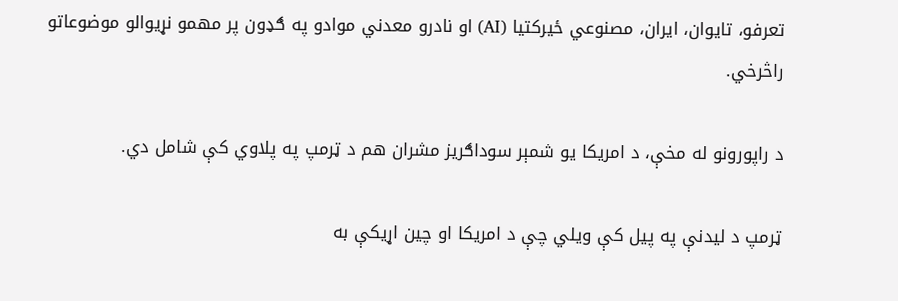تعرفو، تایوان، ایران، مصنوعي ځیرکتیا (AI) او نادرو معدني موادو په ګډون پر مهمو نړیوالو موضوعاتو راڅرخي.

د راپورونو له مخې، د امریکا یو شمېر سوداګریز مشران هم د ټرمپ په پلاوي کې شامل دي.

ټرمپ د لیدنې په پیل کې ویلي چې د امریکا او چین اړیکې به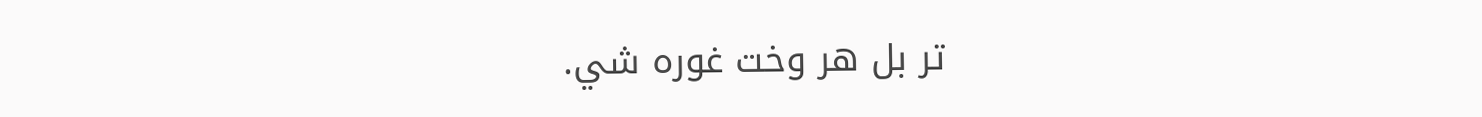تر بل هر وخت غوره شي.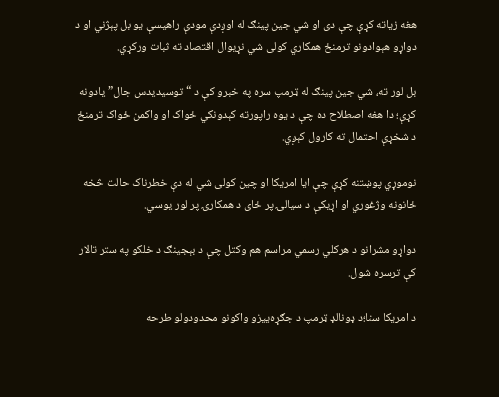هغه زیاته کړې چې دی او شي جین پینګ له اوږدې مودې راهیسې یو بل پېژني او د دواړو هېوادونو ترمنځ همکاري کولی شي نړیوال اقتصاد ته ثبات ورکړي.

بل لور ته، شي جین پینګ له ټرمپ سره په خبرو کې د “توسیدیدس جال” یادونه کړې؛ دا هغه اصطلاح ده چې د یوه راپورته کېدونکي ځواک او واکمن ځواک ترمنځ د شخړې احتمال ته کارول کېږي.

نوموړي پوښتنه کړې چې ایا امریکا او چین کولی شي له دې خطرناک حالت څخه ځانونه وژغوري او اړیکې د سیالۍ پر ځای د همکارۍ پر لور یوسي.

دواړو مشرانو د هرکلي رسمي مراسم هم وکتل چې د بېجینګ د خلکو په ستر تالار کې ترسره شول.

د امریکا سنا؛د ډونالډ ټرمپ د جګړه‌ییزو واکونو محدودولو طرحه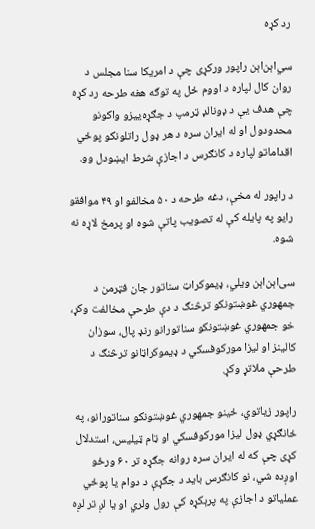رد کړه

سي‌اېن‌اېن راپور ورکړی چې د امریکا سنا مجلس د روان کال لپاره د اووم ځل په توګه هغه طرحه رد کړه چې هدف یې د ډونالډ ټرمپ د جګړه‌ییزو واکونو محدودول او له ایران سره د هر ډول راتلونکو پوځي اقداماتو لپاره د کانګرس د اجازې شرط ایښودل وو.

د راپور له مخې، دغه طرحه د ۵۰ مخالفو او ۴۹ موافقو رایو په پایله کې له تصویب پاتې شوه او پرمخ لاړه نه شوه.

سی‌اېن‌اېن ویلي، ډیموکراټ سناتور جان فټرمن د جمهوري غوښتونکو ترڅنګ د دې طرحې مخالفت وکړ، خو جمهوري غوښتونکو سناتورانو رنډ پال، سوزان کالینز او لیزا مورکوفسکي د ډیموکراټانو ترڅنګ د طرحې ملاتړ وکړ.

راپور زیاتوي، ځینو جمهوري غوښتونکو سناتورانو، په ځانګړي ډول لیزا مورکوفسکي او ټام ټیلیس، استدلال کړی چې که له ایران سره روانه جګړه تر ۶۰ ورځو اوږده شي، نو کانګرس باید د جګړې د دوام یا پوځي عملیاتو د اجازې په پرېکړه کې رول ولري او یا لږ تر لږه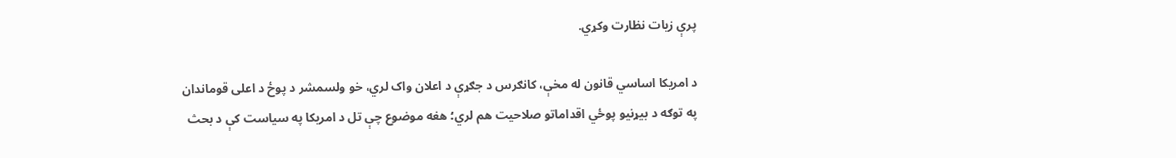پرې زیات نظارت وکړي.

د امریکا اساسي قانون له مخې، کانګرس د جګړې د اعلان واک لري، خو ولسمشر د پوځ د اعلی قوماندان په توګه د بیړنیو پوځي اقداماتو صلاحیت هم لري؛ هغه موضوع چې تل د امریکا په سیاست کې د بحث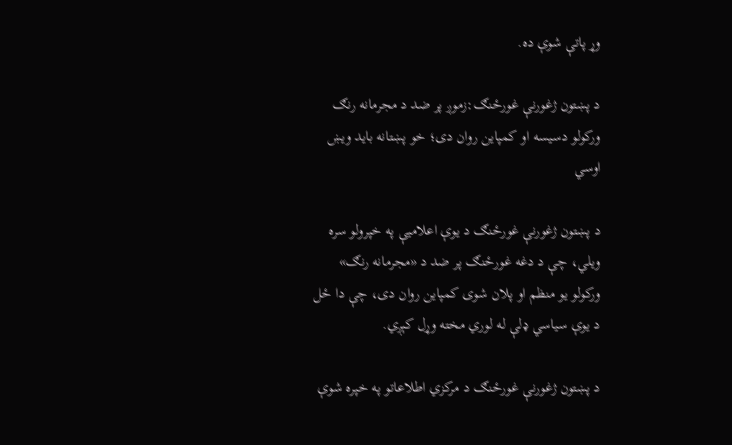وړ پاتې شوې ده.

د پښتون ژغورنې غورځنګ:زموږ پر ضد د مجرمانه رنګ ورکولو دسیسه او کمپاین روان دی؛ خو پښتانه باید ویښ اوسي

د پښتون ژغورنې غورځنګ د یوې اعلامیې په خپرولو سره ویلي، چې د دغه غورځنګ پر ضد د «مجرمانه رنګ» ورکولو یو منظم او پلان شوی کمپاین روان دی، چې دا ځل د یوې سیاسي ډلې له لوري مخته وړل کېږي.

د پښتون ژغورنې غورځنګ د مرکزي اطلاعاتو په خپره شوې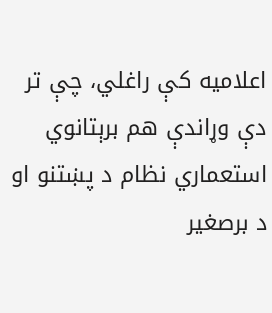اعلامیه کې راغلي، چې تر دې وړاندې هم برېتانوي استعماري نظام د پښتنو او د برصغیر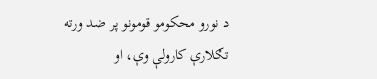د نورو محکومو قومونو پر ضد ورته تګلارې کارولې وې، او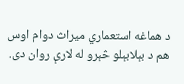د هماغه استعماري میراث دوام اوس هم د بېلابېلو څېرو له لارې روان دی.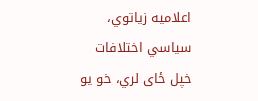اعلامیه زیاتوي، سیاسي اختلافات خپل ځای لري، خو یو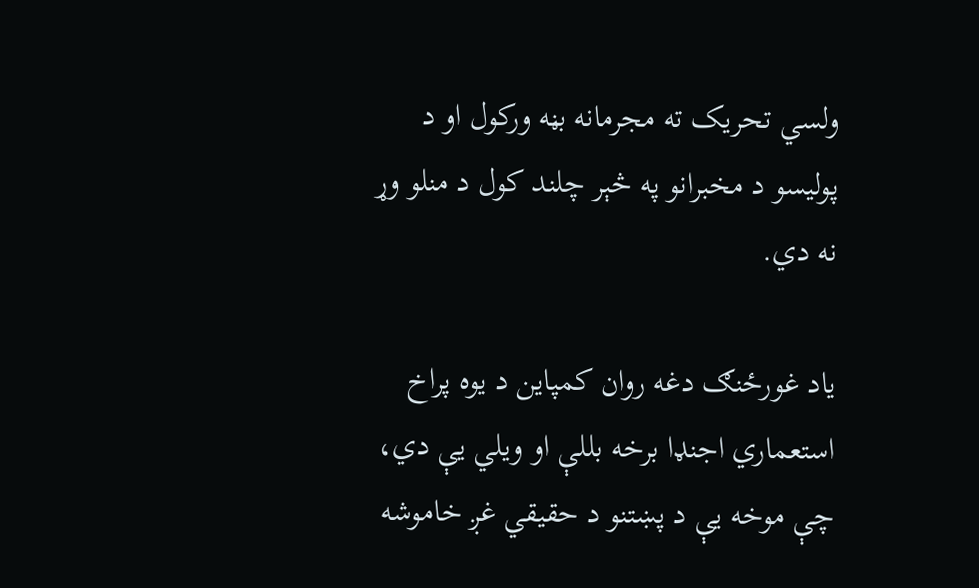ولسي تحریک ته مجرمانه بڼه ورکول او د پولیسو د مخبرانو په څېر چلند کول د منلو وړ نه دي.

یاد غورځنګ دغه روان کمپاین د یوه پراخ استعماري اجنډا برخه بللې او ویلي یې دي، چې موخه یې د پښتنو د حقیقي غږ خاموشه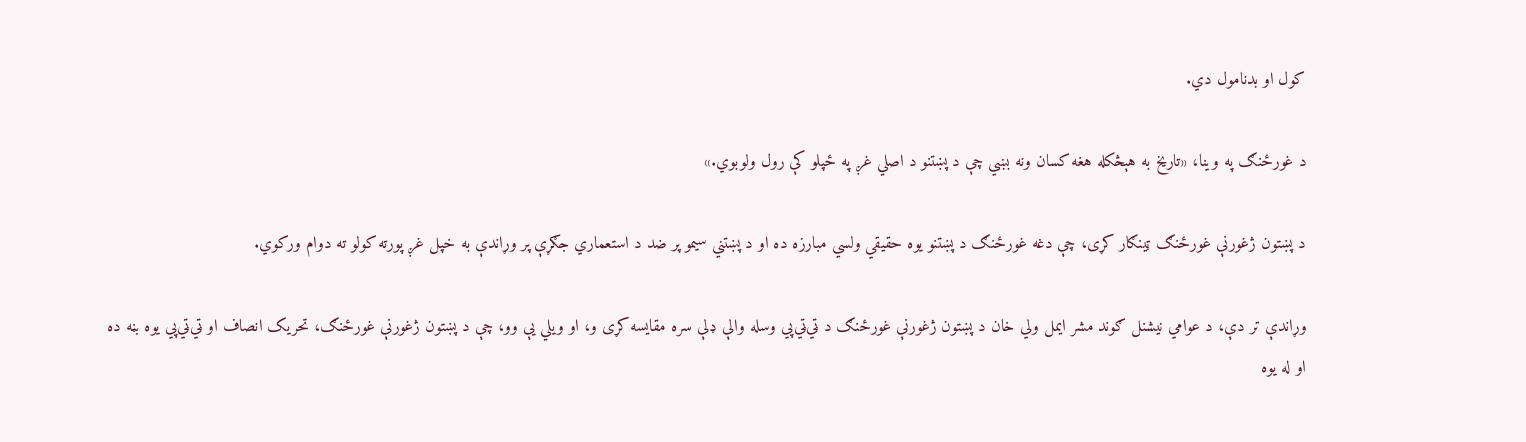کول او بدنامول دي.

د غورځنګ په وینا، «تاریخ به هېڅکله هغه کسان ونه بښي چې د پښتنو د اصلي غږ په ځپلو کې رول ولوبوي.»

د پښتون ژغورنې غورځنګ ټینګار کړی، چې دغه غورځنګ د پښتنو یوه حقیقي ولسي مبارزه ده او د پښتني سیمو پر ضد د استعماري جګړې پر وړاندې به خپل غږ پورته کولو ته دوام ورکوي.

وړاندې تر دې، د عوامي نیشنل ګوند مشر ایمل ولي خان د پښتون ژغورنې غورځنګ د ټي‌ټي‌پي وسله والې ډلې سره مقایسه کړی و، او ویلي یې وو، چې د پښتون ژغورنې غورځنګ، تحریک انصاف او ټي‌ټي‌پي یوه بڼه ده او له یوه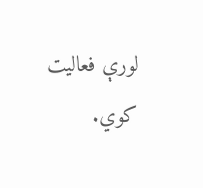لورې فعالیت کوي.